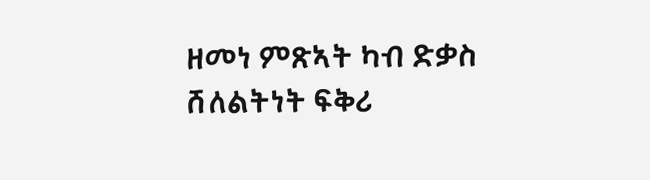ዘመነ ምጽኣት ካብ ድቃስ ሸለልትነት ፍቅሪ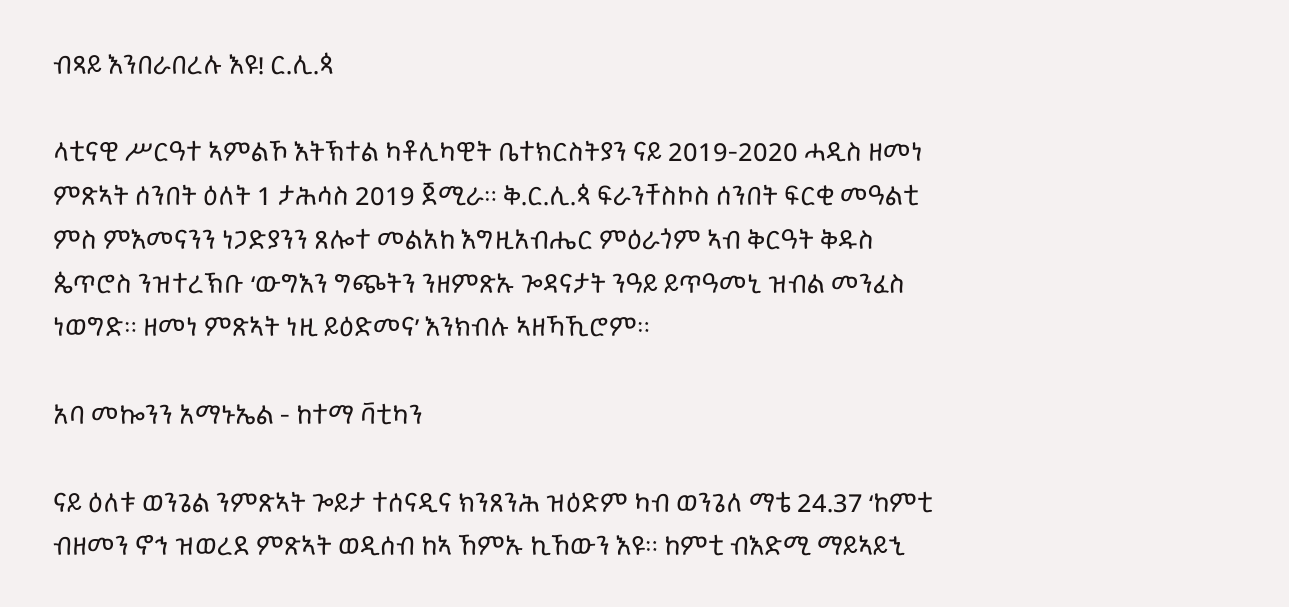ብጻይ እንበራበረሉ እዩ! ር.ሊ.ጳ

ላቲናዊ ሥርዓተ ኣምልኾ እትኽተል ካቶሊካዊት ቤተክርስትያን ናይ 2019-2020 ሓዲስ ዘመነ ምጽኣት ሰንበት ዕለት 1 ታሕሳስ 2019 ጀሚራ። ቅ.ር.ሊ.ጳ ፍራንቸስኮስ ሰንበት ፍርቂ መዓልቲ ምስ ምእመናንን ነጋድያንን ጸሎተ መልአከ እግዚአብሔር ምዕራጎም ኣብ ቅርዓት ቅዱስ ጴጥሮስ ንዝተረኽቡ ‘ውግእን ግጭትን ንዘምጽኡ ጐዳናታት ንዓይ ይጥዓመኒ ዝብል መንፈስ ነወግድ። ዘመነ ምጽኣት ነዚ ይዕድመና’ እንክብሉ ኣዘኻኺሮም።

አባ መኰንን አማኑኤል - ከተማ ቫቲካን

ናይ ዕለቱ ወንጌል ንምጽኣት ጐይታ ተሰናዲና ክንጸንሕ ዝዕድም ካብ ወንጌለ ማቴ 24.37 ‘ከምቲ ብዘመን ኖኅ ዝወረደ ምጽኣት ወዲሰብ ከኣ ኸምኡ ኪኸውን እዩ። ከምቲ ብእድሚ ማይኣይኂ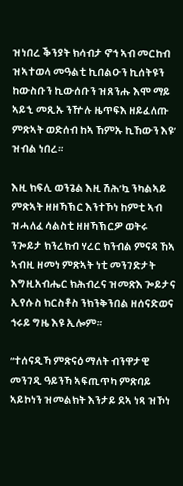ዝነበረ ቕንያት ክሳብታ ኖኅ ኣብ መርከብ ዝኣተወላ መዓልቲ ኪበልዑን ኪሰትዩን ከውስቡን ኪውሰቡን ዝጸንሑ እሞ ማይ ኣይኂ መጺኡ ንዅሉ ዜጥፍእ ዘይፈለጡ ምጽኣት ወድሰብ ከኣ ኸምኡ ኪኸውን እዩ’ ዝብል ነበረ።

እዚ ክፍሊ ወንጌል እዚ ሽሕ’ኳ ንካልኣይ ምጽኣት ዘዘኻኽር እንተኾነ ከምቲ ኣብ ዝሓለፈ ሳልስቲ ዘዘኻኽርዎ ወትሩ ንጐይታ ክንረክብ ሃረር ክንብል ምናዳ ኸኣ ኣብዚ ዘመነ ምጽኣት ነቲ መንገድታት እግዚአብሔር ክሕብረና ዝመጽእ ጐይታና ኢየሱስ ክርስቶስ ንክንቅንበል ዘሰናድወና ኅሩይ ግዜ እዩ ኢሎም።

“ተሰናዲኻ ምጽናዕ ማለት ብንዋታዊ መንገዲ ዓይንኻ ኣፍጢጥካ ምጽባይ ኣይኮነን ዝመልክት እንታይ ደኣ ነጻ ዝኾነ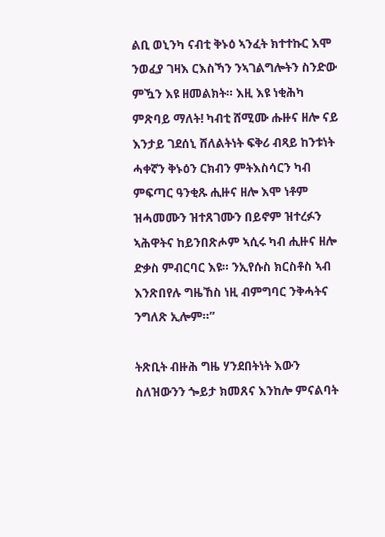ልቢ ወኒንካ ናብቲ ቅኑዕ ኣንፈት ክተተኩር እሞ ንወፈያ ገዛእ ርእስኻን ንኣገልግሎትን ስንድው ምዃን እዩ ዘመልክት። እዚ እዩ ነቂሕካ ምጽባይ ማለት! ካብቲ ሸሚሙ ሑዙና ዘሎ ናይ እንታይ ገደሰኒ ሸለልትነት ፍቅሪ ብጻይ ከንቱነት ሓቀኛን ቅኑዕን ርክብን ምትእስሳርን ካብ ምፍጣር ዓንቂጹ ሒዙና ዘሎ እሞ ነቶም ዝሓመሙን ዝተጸገሙን በይኖም ዝተረፉን ኣሕዋትና ከይንበጽሖም ኣሲሩ ካብ ሒዙና ዘሎ ድቃስ ምብርባር እዩ። ንኢየሱስ ክርስቶስ ኣብ እንጽበየሉ ግዜኸስ ነዚ ብምግባር ንቅሓትና ንግለጽ ኢሎም።”

ትጽቢት ብዙሕ ግዜ ሃንደበትነት እውን ስለዝውንን ጐይታ ክመጸና እንከሎ ምናልባት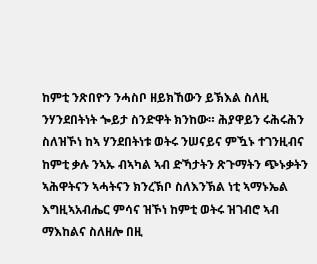ከምቲ ንጽበዮን ንሓስቦ ዘይክኸውን ይኽእል ስለዚ ንሃንደበትነት ጐይታ ስንድዋት ክንከው። ሕያዋይን ሩሕሩሕን ስለዝኾነ ከኣ ሃንደበትነቱ ወትሩ ንሠናይና ምዃኑ ተገንዚብና ከምቲ ቃሉ ንኣኡ ብኣካል ኣብ ድኻታትን ጽጉማትን ጭኑቃትን ኣሕዋትናን ኣሓትናን ክንረኽቦ ስለእንኽል ነቲ ኣማኑኤል እግዚኣአብሔር ምሳና ዝኾነ ከምቲ ወትሩ ዝገብሮ ኣብ ማእከልና ስለዘሎ በዚ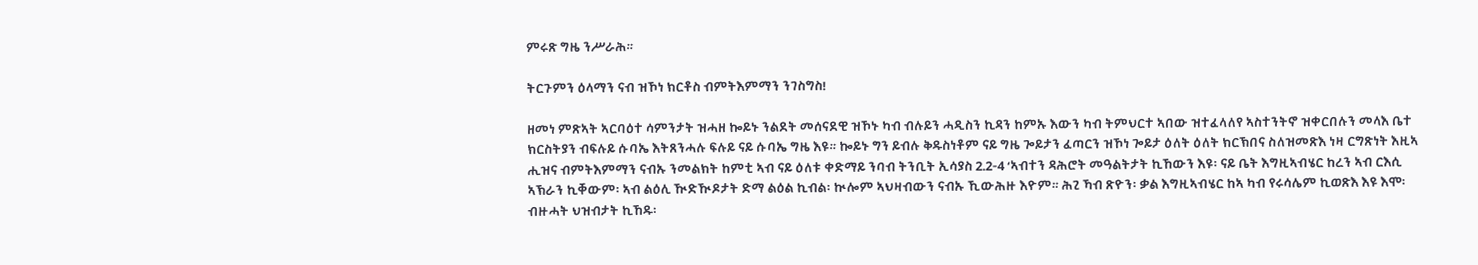ምሩጽ ግዜ ንሥራሕ።

ትርጉምን ዕላማን ናብ ዝኾነ ክርቶስ ብምትእምማን ንገስግስ!

ዘመነ ምጽኣት ኣርባዕተ ሳምንታት ዝሓዘ ኰይኑ ንልደት መሰናደዊ ዝኾኑ ካብ ብሉይን ሓዲስን ኪዳን ከምኡ እውን ካብ ትምህርተ ኣበው ዝተፈላለየ ኣስተንትኖ ዝቀርበሉን መላእ ቤተ ክርስትያን ብፍሉይ ሱባኤ እትጸንሓሉ ፍሉይ ናይ ሱባኤ ግዜ እዩ። ኰይኑ ግን ይብሉ ቅዱስነቶም ናይ ግዜ ጐይታን ፈጣርን ዝኾነ ጐይታ ዕለት ዕለት ክርኽበና ስለዝመጽእ ነዛ ርግጽነት እዚኣ ሒዝና ብምትእምማን ናብኡ ንመልክት ከምቲ ኣብ ናይ ዕለቱ ቀድማይ ንባብ ትንቢት ኢሳያስ 2.2-4 ‘ኣብተን ዳሕሮት መዓልትታት ኪኸውን እዩ፡ ናይ ቤት እግዚኣብሄር ከረን ኣብ ርእሲ ኣኽራን ኪቐውም፡ ኣብ ልዕሊ ዂድዂዶታት ድማ ልዕል ኪብል፡ ኲሎም ኣህዛብውን ናብኡ ኺውሕዙ እዮም። ሕጊ ኻብ ጽዮን፡ ቃል እግዚኣብሄር ከኣ ካብ የሩሳሌም ኪወጽእ እዩ እሞ፡ ብዙሓት ህዝብታት ኪኸዱ፡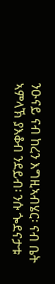ንዑናይ ናብ ከረን እግዚኣብሄር፡ ናብ ቤት ኣምላኽ ያእቆብ ንደይብ፡ ንሱ ጐደናታቱ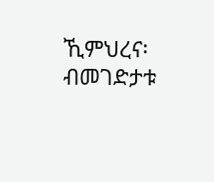ኺምህረና፡ ብመገድታቱ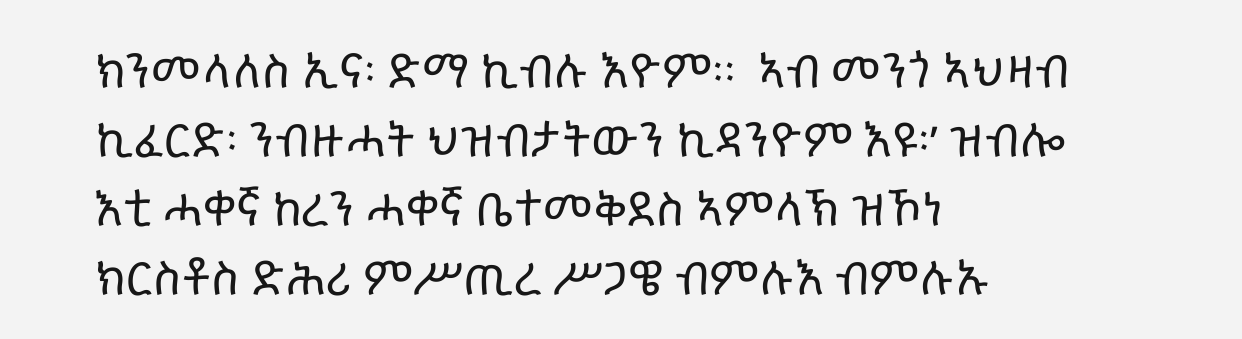ክንመላለስ ኢና፡ ድማ ኪብሉ እዮም።  ኣብ መንጎ ኣህዛብ ኪፈርድ፡ ንብዙሓት ህዝብታትውን ኪዳንዮም እዩ፡’ ዝብሎ እቲ ሓቀኛ ከረን ሓቀኛ ቤተመቅደስ ኣምላኽ ዝኾነ ክርስቶስ ድሕሪ ምሥጢረ ሥጋዌ ብምሉእ ብምሉኡ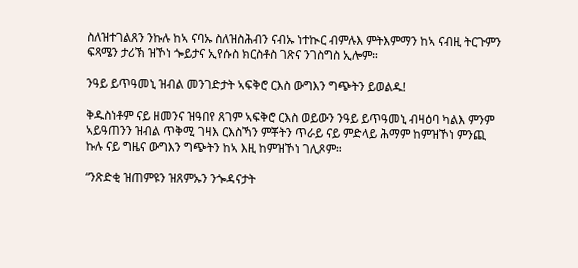ስለዝተገልጸን ንኩሉ ከኣ ናባኡ ስለዝስሕብን ናብኡ ነተኲር ብምሉእ ምትእምማን ከኣ ናብዚ ትርጉምን ፍጻሜን ታሪኽ ዝኾነ ጐይታና ኢየሱስ ክርስቶስ ገጽና ንገስግስ ኢሎም።

ንዓይ ይጥዓመኒ ዝብል መንገድታት ኣፍቅሮ ርእስ ውግእን ግጭትን ይወልዱ!

ቅዱስነቶም ናይ ዘመንና ዝዓበየ ጸገም ኣፍቅሮ ርእስ ወይውን ንዓይ ይጥዓመኒ ብዛዕባ ካልእ ምንም ኣይዓጠንን ዝብል ጥቅሚ ገዛእ ርእስኻን ምቾትን ጥራይ ናይ ምድላይ ሕማም ከምዝኾነ ምንጪ ኩሉ ናይ ግዜና ውግእን ግጭትን ከኣ እዚ ከምዝኾነ ገሊጾም።

“ንጽድቂ ዝጠምዩን ዝጸምኡን ንጐዳናታት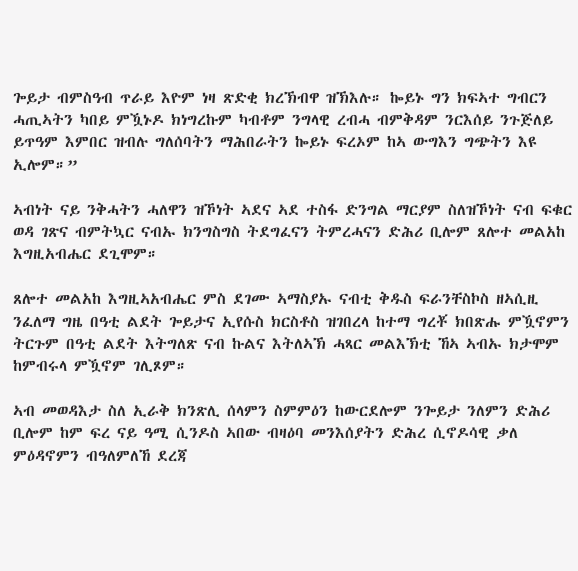ጐይታ ብምስዓብ ጥራይ እዮም ነዛ ጽድቂ ክረኽብዋ ዝኽእሉ። ኰይኑ ግን ክፍኣተ ግብርን ሓጢኣትን ካበይ ምዃኑዶ ክነግረኩም ካብቶም ንግላዊ ረብሓ ብምቅዳም ንርእሰይ ንጉጅለይ ይጥዓም እምበር ዝብሉ ግለሰባትን ማሕበራትን ኰይኑ ፍረኦም ከኣ ውግእን ግጭትን እዩ ኢሎም።”

ኣብነት ናይ ንቅሓትን ሓለዋን ዝኾነት ኣደና ኣደ ተስፋ ድንግል ማርያም ስለዝኾነት ናብ ፍቁር ወዳ ገጽና ብምትኳር ናብኡ ክንግስግስ ትደግፈናን ትምረሓናን ድሕሪ ቢሎም ጸሎተ መልአከ እግዚአብሔር ደጊሞም።

ጸሎተ መልአከ እግዚኣአብሔር ምስ ደገሙ ኣማስያኡ ናብቲ ቅዱስ ፍራንቸስኮስ ዘኣሲዚ ንፈለማ ግዜ በዓቲ ልደት ጐይታና ኢየሱስ ክርስቶስ ዝገበረላ ከተማ ግረቾ ክበጽሑ ምዃኖምን ትርጉም በዓቲ ልደት እትግለጽ ናብ ኩልና እትለኣኽ ሓጻር መልእኽቲ ኸኣ ኣብኡ ክታሞም ከምብሩላ ምዃኖም ገሊጾም።

ኣብ መወዳእታ ስለ ኢራቅ ክንጽሊ ሰላምን ስምምዕን ከውርደሎም ንጐይታ ንለምን ድሕሪ ቢሎም ከም ፍረ ናይ ዓሚ ሲንዶስ ኣበው ብዛዕባ መንእሰያትን ድሕረ ሲኖዶሳዊ ቃለ ምዕዳኖምን ብዓለምለኸ ደረጃ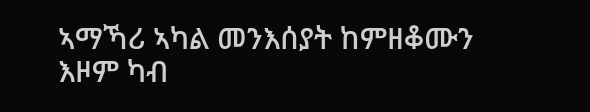ኣማኻሪ ኣካል መንእሰያት ከምዘቆሙን እዞም ካብ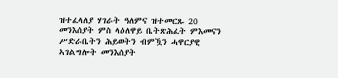ዝተፈላለያ ሃገራት ዓለምና ዝተመርጹ 20 መንእሰያት ምስ ላዕለዋይ ቤትጽሕፈት ምእመናን ሥድራቤትን ሕይወትን ብምዃን ሓዋርያዊ ኣገልግሎት መንእሰያት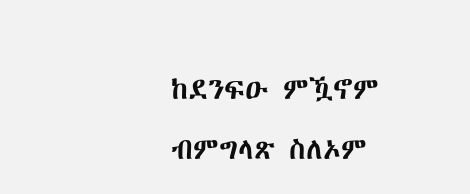ከደንፍዑ ምዃኖም ብምግላጽ ስለኦም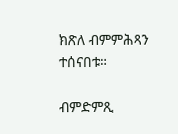ክጽለ ብምምሕጻን ተሰናበቱ።

ብምድምጺ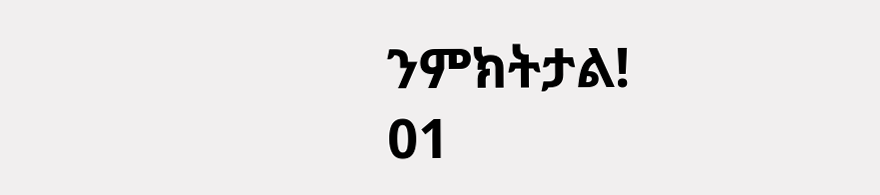ንምክትታል!
01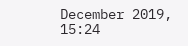December 2019, 15:24